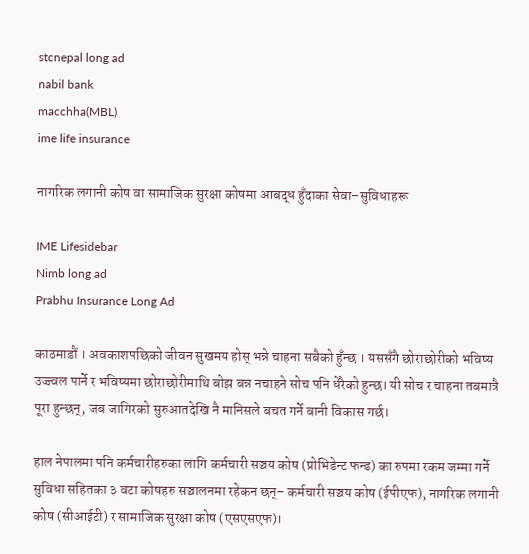stcnepal long ad
nabil bank
macchha(MBL)
ime life insurance

नागरिक लगानी कोष वा सामाजिक सुरक्षा कोषमा आबद्ध हुँदाका सेवा–सुविधाहरू

IME Lifesidebar
Nimb long ad
Prabhu Insurance Long Ad

काठमाडौं । अवकाशपछिको जीवन सुखमय होस् भन्ने चाहना सबैको हुँन्छ । यससँगै छोराछोरीको भविष्य उज्ज्वल पार्ने र भविष्यमा छोराछोरीमाथि बोझ बन्न नचाहने सोच पनि धेरैको हुन्छ। यी सोच र चाहना तबमात्रै पूरा हुन्छन्, जब जागिरको सुरुआतदेखि नै मानिसले बचत गर्ने बानी विकास गर्छ।

हाल नेपालमा पनि कर्मचारीहरुका लागि कर्मचारी सञ्चय कोष (प्रोभिडेन्ट फन्ड) का रुपमा रकम जम्मा गर्ने सुविधा सहितका ३ वटा कोषहरु सञ्चालनमा रहेकन छन्– कर्मचारी सञ्चय कोष (ईपीएफ), नागरिक लगानी कोष (सीआईटी) र सामाजिक सुरक्षा कोष (एसएसएफ)।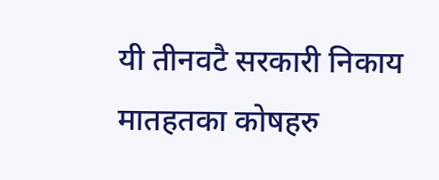यी तीनवटै सरकारी निकाय मातहतका कोषहरु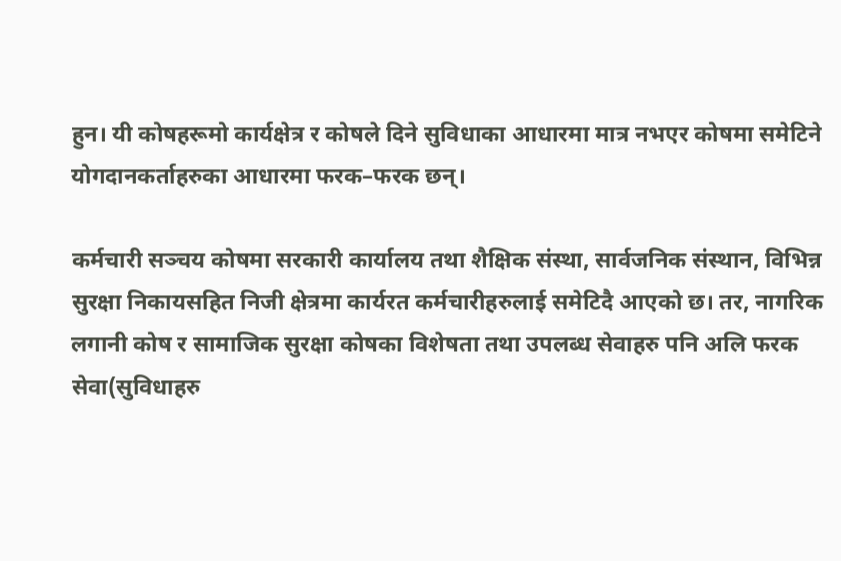हुन। यी कोषहरूमो कार्यक्षेत्र र कोषले दिने सुविधाका आधारमा मात्र नभएर कोषमा समेटिने योगदानकर्ताहरुका आधारमा फरक–फरक छन्।

कर्मचारी सञ्चय कोषमा सरकारी कार्यालय तथा शैक्षिक संस्था, सार्वजनिक संस्थान, विभिन्न सुरक्षा निकायसहित निजी क्षेत्रमा कार्यरत कर्मचारीहरुलाई समेटिदै आएको छ। तर, नागरिक लगानी कोष र सामाजिक सुरक्षा कोषका विशेषता तथा उपलब्ध सेवाहरु पनि अलि फरक सेवा(सुविधाहरु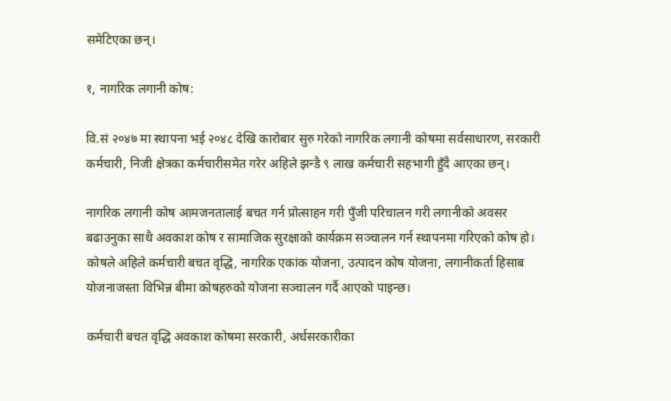समेटिएका छन्।

१, नागरिक लगानी कोष:

वि.सं २०४७ मा स्थापना भई २०४८ देखि कारोबार सुरु गरेको नागरिक लगानी कोषमा सर्वसाधारण, सरकारी कर्मचारी, निजी क्षेत्रका कर्मचारीसमेत गरेर अहिले झन्डै ९ लाख कर्मचारी सहभागी हुँदै आएका छन्।

नागरिक लगानी कोष आमजनतालाई बचत गर्न प्रोत्साहन गरी पुँजी परिचालन गरी लगानीको अवसर बढाउनुका साथै अवकाश कोष र सामाजिक सुरक्षाको कार्यक्रम सञ्चालन गर्न स्थापनमा गरिएको कोष हो।
कोषले अहिले कर्मचारी बचत वृद्धि, नागरिक एकांक योजना, उत्पादन कोष योजना, लगानीकर्ता हिसाब योजनाजस्ता विभिन्न बीमा कोषहरुको योजना सञ्चालन गर्दै आएको पाइन्छ।

कर्मचारी बचत वृद्धि अवकाश कोषमा सरकारी, अर्धसरकारीका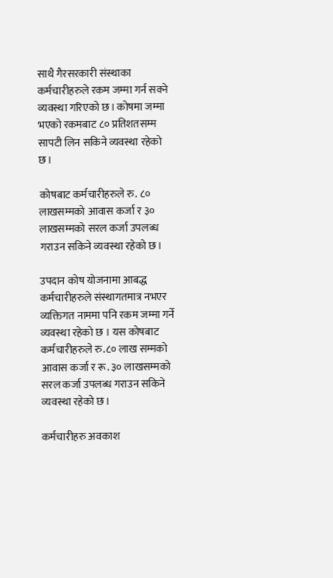साथै गैरसरकारी संस्थाका कर्मचारीहरुले रकम जम्मा गर्न सक्ने व्यवस्था गरिएको छ। कोषमा जम्मा भएको रकमबाट ८० प्रतिशतसम्म सापटी लिन सकिने व्यवस्था रहेको छ।

कोषबाट कर्मचारीहरुले रु. ८० लाखसम्मको आवास कर्जा र ३० लाखसम्मको सरल कर्जा उपलब्ध गराउन सकिने व्यवस्था रहेको छ।

उपदान कोष योजनामा आबद्ध कर्मचारीहरुले संस्थागतमात्र नभएर व्यक्तिगत नाममा पनि रकम जम्मा गर्ने व्यवस्था रहेको छ । यस कोषबाट कर्मचारीहरुले रु.८० लाख सम्मको आवास कर्जा र रू. ३० लाखसम्मको सरल कर्जा उपलब्ध गराउन सकिने व्यवस्था रहेको छ।

कर्मचारीहरु अवकाश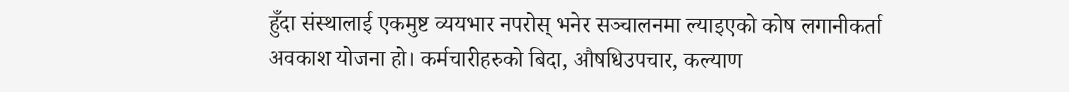हुँदा संस्थालाई एकमुष्ट व्ययभार नपरोस् भनेर सञ्चालनमा ल्याइएको कोष लगानीकर्ता अवकाश योजना हो। कर्मचारीहरुको बिदा, औषधिउपचार, कल्याण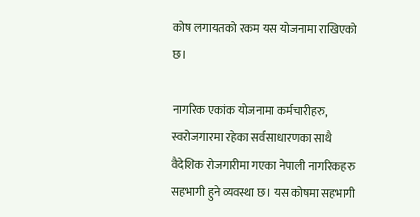कोष लगायतको रकम यस योजनामा राखिएको छ।

नागरिक एकांक योजनामा कर्मचारीहरु, स्वरोजगारमा रहेका सर्वसाधारणका साथै वैदेशिक रोजगारीमा गएका नेपाली नागरिकहरु सहभागी हुने व्यवस्था छ। यस कोषमा सहभागी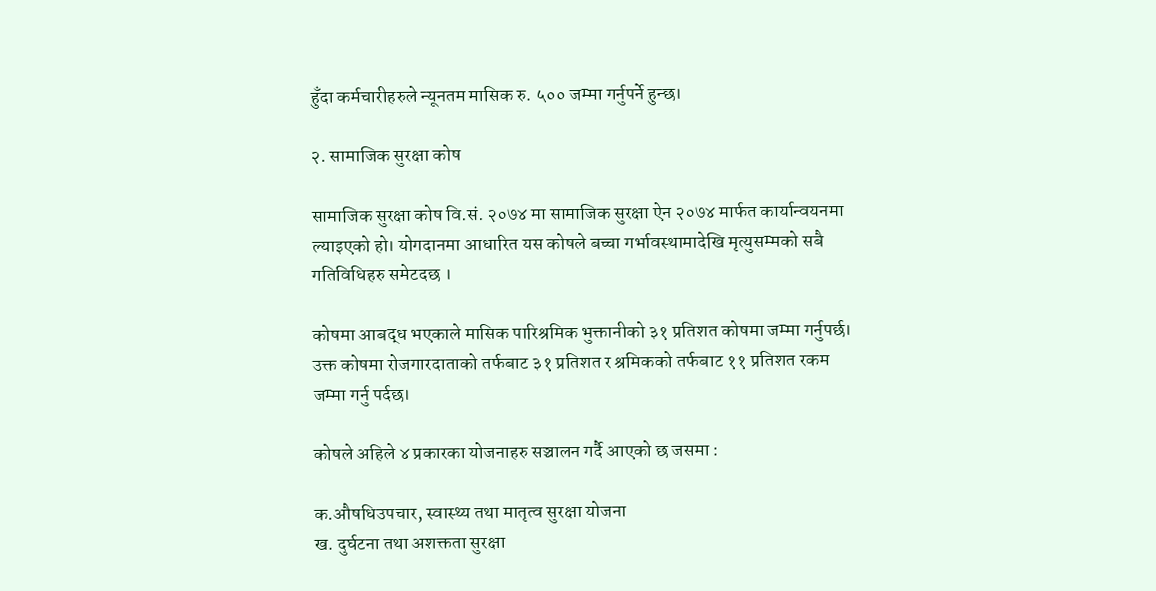हुँदा कर्मचारीहरुले न्यूनतम मासिक रु. ५०० जम्मा गर्नुपर्ने हुन्छ।

२. सामाजिक सुरक्षा कोष

सामाजिक सुरक्षा कोष वि.सं. २०७४ मा सामाजिक सुरक्षा ऐन २०७४ मार्फत कार्यान्वयनमा ल्याइएको हो। योगदानमा आधारित यस कोषले बच्चा गर्भावस्थामादेखि मृत्युसम्मको सबै गतिविधिहरु समेटदछ ।

कोषमा आबद्ध भएकाले मासिक पारिश्रमिक भुक्तानीको ३१ प्रतिशत कोषमा जम्मा गर्नुपर्छ। उक्त कोषमा रोजगारदाताको तर्फबाट ३१ प्रतिशत र श्रमिकको तर्फबाट ११ प्रतिशत रकम जम्मा गर्नु पर्दछ।

कोषले अहिले ४ प्रकारका योजनाहरु सञ्चालन गर्दै आएको छ जसमा :

क.औषधिउपचार, स्वास्थ्य तथा मातृत्व सुरक्षा योजना
ख. दुर्घटना तथा अशक्तता सुरक्षा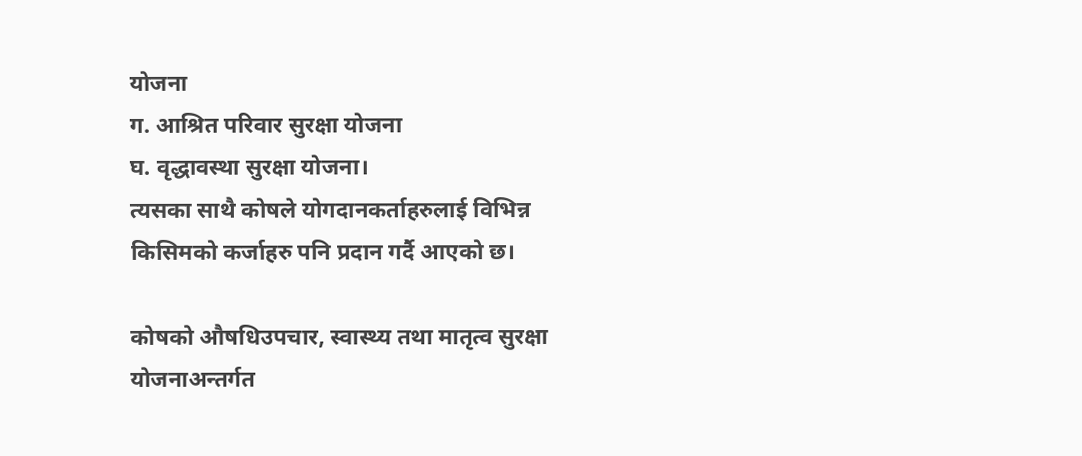योजना
ग. आश्रित परिवार सुरक्षा योजना
घ. वृद्धावस्था सुरक्षा योजना।
त्यसका साथै कोषले योगदानकर्ताहरुलाई विभिन्न किसिमको कर्जाहरु पनि प्रदान गर्दै आएको छ।

कोषको औषधिउपचार, स्वास्थ्य तथा मातृत्व सुरक्षा योजनाअन्तर्गत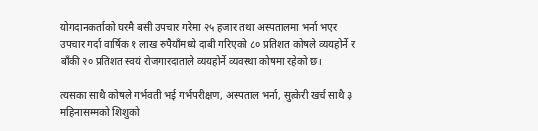योगदानकर्ताको घरमै बसी उपचार गरेमा २५ हजार तथा अस्पतालमा भर्ना भएर उपचार गर्दा वार्षिक १ लाख रुपैयाँमध्ये दाबी गरिएको ८० प्रतिशत कोषले व्ययहोर्ने र बाँकी २० प्रतिशत स्वयं रोजगारदाताले व्ययहोर्ने व्यवस्था कोषमा रहेको छ।

त्यसका साथै कोषले गर्भवती भई गर्भपरीक्षण, अस्पताल भर्ना, सुत्केरी खर्च साथै ३ महिनासम्मको शिशुको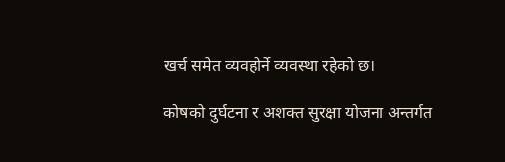खर्च समेत व्यवहोर्ने व्यवस्था रहेको छ।

कोषको दुर्घटना र अशक्त सुरक्षा योजना अन्तर्गत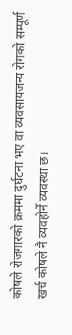कोषले रोजगारको क्रममा दुर्घटना भए वा व्यवसायजन्य रोगको सम्पूर्ण खर्च कोषले नै व्यवहोर्ने व्यवस्था छ।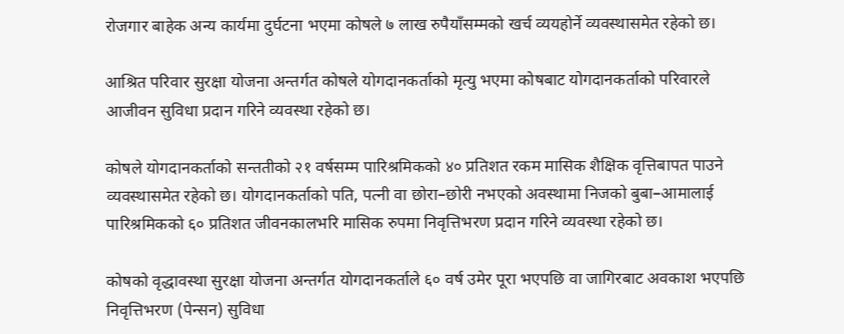रोजगार बाहेक अन्य कार्यमा दुर्घटना भएमा कोषले ७ लाख रुपैयाँसम्मको खर्च व्ययहोर्ने व्यवस्थासमेत रहेको छ।

आश्रित परिवार सुरक्षा योजना अन्तर्गत कोषले योगदानकर्ताको मृत्यु भएमा कोषबाट योगदानकर्ताको परिवारले आजीवन सुविधा प्रदान गरिने व्यवस्था रहेको छ।

कोषले योगदानकर्ताको सन्ततीको २१ वर्षसम्म पारिश्रमिकको ४० प्रतिशत रकम मासिक शैक्षिक वृत्तिबापत पाउने व्यवस्थासमेत रहेको छ। योगदानकर्ताको पति, पत्नी वा छोरा–छोरी नभएको अवस्थामा निजको बुबा–आमालाई पारिश्रमिकको ६० प्रतिशत जीवनकालभरि मासिक रुपमा निवृत्तिभरण प्रदान गरिने व्यवस्था रहेको छ।

कोषको वृद्धावस्था सुरक्षा योजना अन्तर्गत योगदानकर्ताले ६० वर्ष उमेर पूरा भएपछि वा जागिरबाट अवकाश भएपछि निवृत्तिभरण (पेन्सन) सुविधा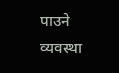पाउने व्यवस्था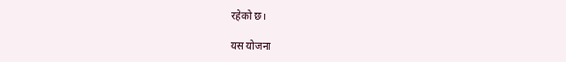रहेको छ।

यस योजना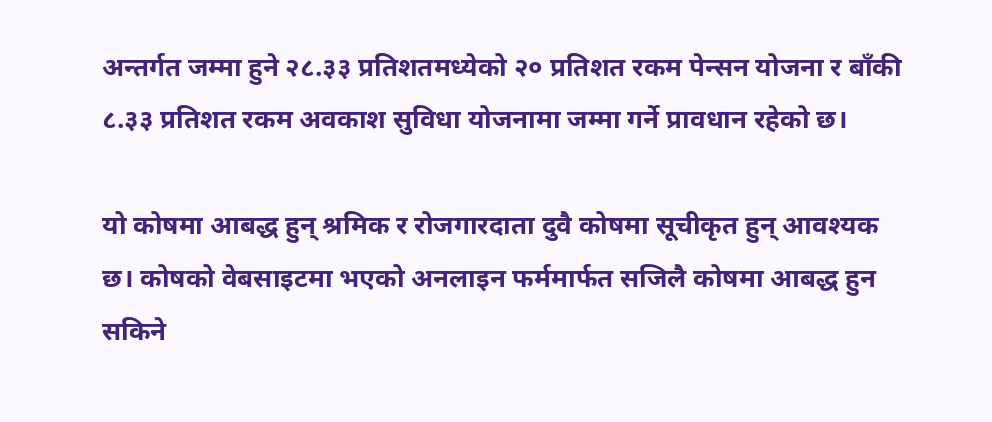अन्तर्गत जम्मा हुने २८.३३ प्रतिशतमध्येको २० प्रतिशत रकम पेन्सन योजना र बाँकी ८.३३ प्रतिशत रकम अवकाश सुविधा योजनामा जम्मा गर्ने प्रावधान रहेको छ।

यो कोषमा आबद्ध हुन् श्रमिक र रोजगारदाता दुवै कोषमा सूचीकृत हुन् आवश्यक छ। कोषको वेबसाइटमा भएको अनलाइन फर्ममार्फत सजिलै कोषमा आबद्ध हुन सकिने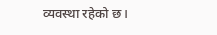व्यवस्था रहेको छ।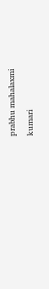prabhu mahalaxmi
kumari